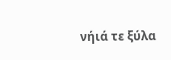νήιά τε ξύλα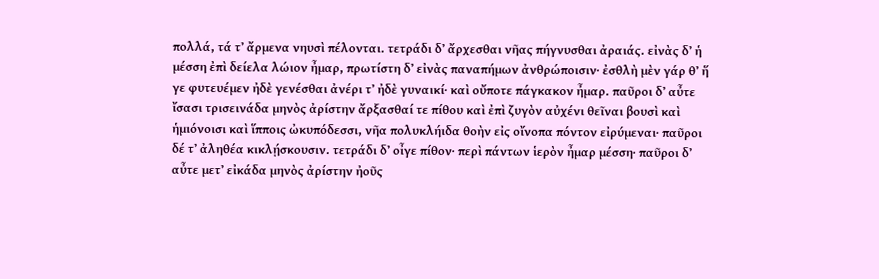πολλά, τά τʼ ἄρμενα νηυσὶ πέλονται. τετράδι δʼ ἄρχεσθαι νῆας πήγνυσθαι ἀραιάς. εἰνὰς δʼ ἡ μέσση ἐπὶ δείελα λώιον ἦμαρ, πρωτίστη δʼ εἰνὰς παναπήμων ἀνθρώποισιν· ἐσθλὴ μὲν γάρ θʼ ἥ γε φυτευέμεν ἠδὲ γενέσθαι ἀνέρι τʼ ἠδὲ γυναικί· καὶ οὔποτε πάγκακον ἦμαρ. παῦροι δʼ αὖτε ἴσασι τρισεινάδα μηνὸς ἀρίστην ἄρξασθαί τε πίθου καὶ ἐπὶ ζυγὸν αὐχένι θεῖναι βουσὶ καὶ ἡμιόνοισι καὶ ἵπποις ὠκυπόδεσσι, νῆα πολυκλήιδα θοὴν εἰς οἴνοπα πόντον εἰρύμεναι· παῦροι δέ τʼ ἀληθέα κικλῄσκουσιν. τετράδι δʼ οἶγε πίθον· περὶ πάντων ἱερὸν ἦμαρ μέσση· παῦροι δʼ αὖτε μετʼ εἰκάδα μηνὸς ἀρίστην ἠοῦς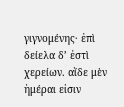γιγνομένης· ἐπὶ δείελα δʼ ἐστὶ χερείων. αἵδε μὲν ἡμέραι εἰσιν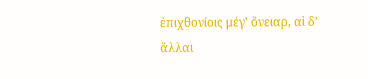ἐπιχθονίοις μέγʼ ὄνειαρ, αἱ δʼ ἄλλαι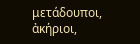μετάδουποι, ἀκήριοι,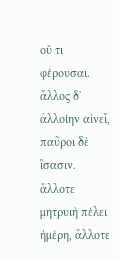οὔ τι φέρουσαι. ἄλλος δʼ ἀλλοίην αἰνεῖ, παῦροι δὲ ἴσασιν. ἄλλοτε μητρυιὴ πέλει ἡμέρη, ἄλλοτε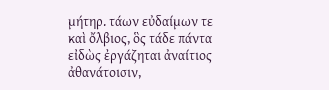μήτηρ. τάων εὐδαίμων τε καὶ ὄλβιος, ὃς τάδε πάντα εἰδὼς ἐργάζηται ἀναίτιος ἀθανάτοισιν,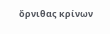ὄρνιθας κρίνων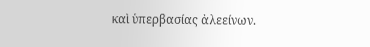καὶ ὑπερβασίας ἀλεείνων.